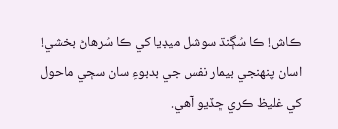ڪاش! ڪا سُڳنڌ سوشل ميڊيا کي ڪا سُرھاڻ بخشي!
اسان پنهنجي بيمار نفس جي بدبوءِ سان سڄي ماحول کي غليظ ڪري ڇڏيو آهي.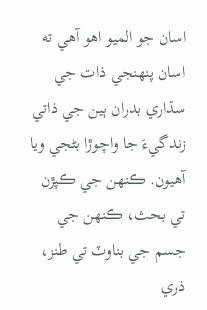اسان جو الميو اهو آهي ته اسان پنهنجي ذات جي سڌاري بدران ٻين جي ذاتي زندگيءَ جا واچوڙا بڻجي ويا آهيون. ڪنهن جي ڪپڙن تي بحث، ڪنهن جي جسم جي بناوٽ تي طنز، ذري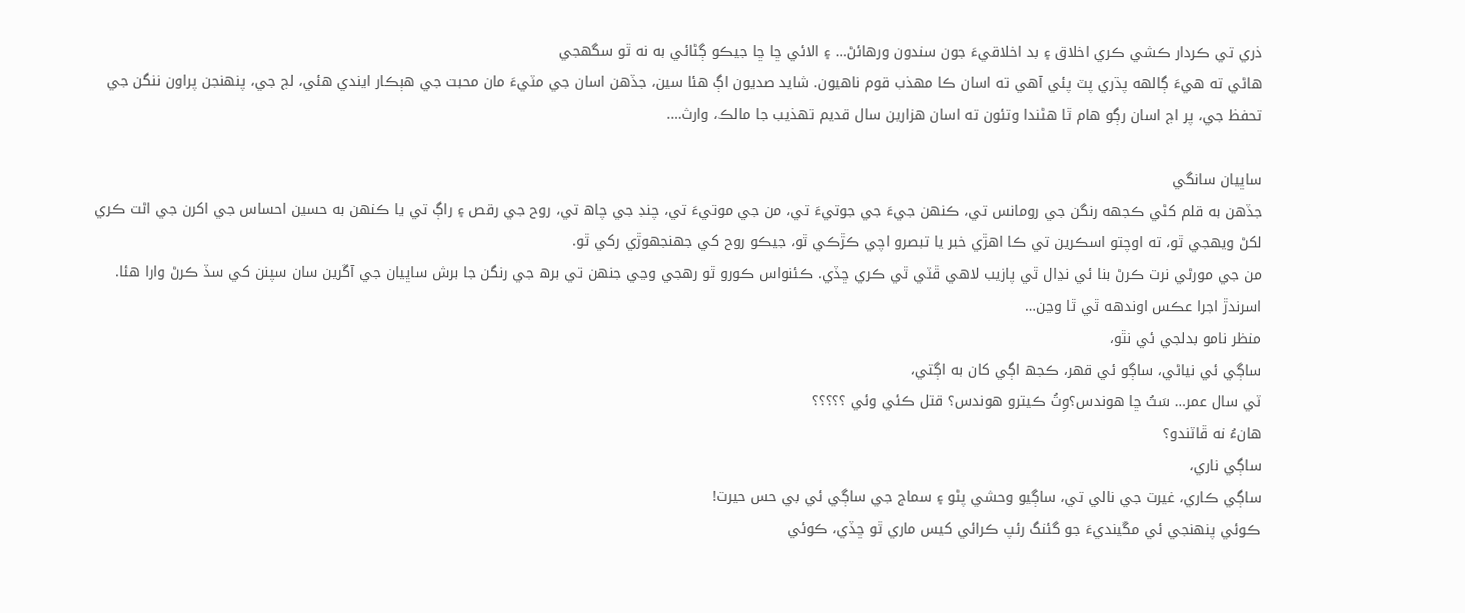ذري تي ڪردار ڪشي ڪري اخلاق ۽ بد اخلاقيءَ جون سندون ورھائڻ… ۽ الائي ڇا ڇا جيڪو ڳڻائي به نه ٿو سگهجي
هاڻي ته هيءَ ڳالهه پڌري پٽ پئي آهي ته اسان ڪا مهذب قوم ناهيون. شايد صديون اڳ هئا سين، جڏهن اسان جي مٽيءَ مان محبت جي هٻڪار ايندي هئي، لڄ جي، پنھنجن پراون ننگن جي تحفظ جي، پر اڄ اسان رڳو ھام ٿا ھڻندا وتئون ته اسان ھزارين سال قديم تھذيب جا مالڪ، وارث….

ساڀيان سانگي
جڏهن به قلم کڻي ڪجهه رنگن جي رومانس تي، ڪنھن جيءَ جي جوتيءَ تي، من جي موتيءَ تي، چنڊ جي چاھ تي، روح جي رقص ۽ راڳ تي يا ڪنھن به حسين احساس جي اکرن جي اڻت ڪري لکڻ ويهجي ٿو، ته اوچتو اسڪرين تي ڪا اهڙي خبر يا تبصرو اچي ڪڙڪي ٿو، جيڪو روح کي جهنجھوڙي رکي ٿو.
من جي مورڻي نرت ڪرڻ بنا ئي نڍال ٿي پازيب لاھي ڦٽي ٿي ڪري ڇڏي. ڪئنواس ڪورو ٿو رھجي وڃي جنھن تي برھ جي رنگن جا برش ساڀيان جي آڱرين سان سپنن کي سڏ ڪرڻ وارا ھئا.
اسرندڙ اجرا عڪس اوندهه ٿي ٿا وڃن…
منظر نامو بدلجي ئي نٿو،
ساڳي ئي نياڻي، ساڳو ئي قھر، ڪجھ اڳي کان به اڳتي،
ٽي سال عمر… سَتُ ڇا ھوندس؟وِتُ ڪيترو ھوندس؟ قتل ڪئي وئي ؟؟؟؟؟
ھانءُ نه ڦاٽندو؟
ساڳي ناري،
ساڳي ڪاري، غيرت جي نالي تي، ساڳيو وحشي پڻو ۽ سماج جي ساڳي ئي بي حس حيرت!
ڪوئي پنھنجي ئي مڱينديءَ جو گئنگ رئپ ڪرائي کيس ماري ٿو ڇڏي، ڪوئي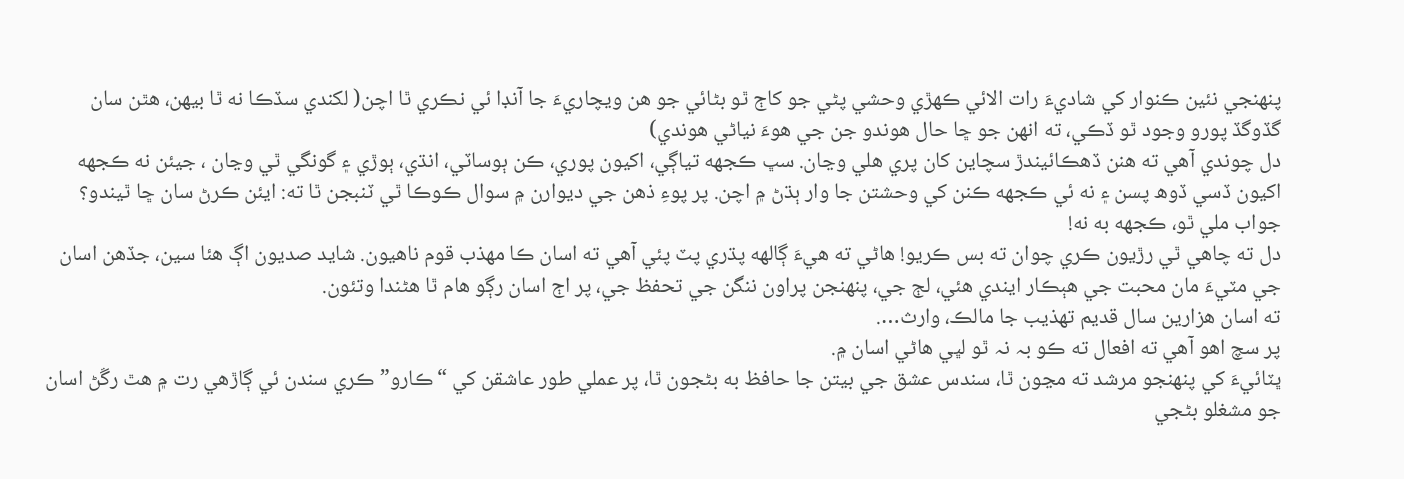پنھنجي نئين ڪنوار کي شاديءَ رات الائي ڪھڙي وحشي پڻي جو کاڄ ٿو بڻائي جو ھن ويچاريءَ جا آنڊا ئي نڪري ٿا اچن( لکندي سڏڪا نه ٿا بيھن، ھٿن سان گڏوگڏ پورو وجود ٿو ڏڪي، ته انھن جو ڇا حال ھوندو جن جي ھوءَ نياڻي ھوندي)
دل چوندي آهي ته هنن ڏھڪائيندڙ سچاين کان پري هلي وڃان. سڀ ڪجهه تياڳي، اکيون پوري، ڪن ٻوساٽي، انڌي، ٻوڙي ۽ گونگي ٿي وڃان ، جيئن نه ڪجهه اکيون ڏسي ڏوھ پسن ۽ نه ئي ڪجهه ڪنن کي وحشتن جا وار ٻڌڻ ۾ اچن. پر پوءِ ذهن جي ديوارن ۾ سوال ڪوڪا ٿي ٽنبجن ٿا ته: ايئن ڪرڻ سان ڇا ٿيندو؟
جواب ملي ٿو، ڪجهه به نه!
دل ته چاهي ٿي رڙيون ڪري چوان ته بس ڪريو! هاڻي ته هيءَ ڳالهه پڌري پٽ پئي آهي ته اسان ڪا مهذب قوم ناهيون. شايد صديون اڳ هئا سين، جڏهن اسان جي مٽيءَ مان محبت جي هٻڪار ايندي هئي، لڄ جي، پنھنجن پراون ننگن جي تحفظ جي، پر اڄ اسان رڳو ھام ٿا ھڻندا وتئون.
ته اسان ھزارين سال قديم تھذيب جا مالڪ، وارث….
پر سچ اھو آھي ته افعال ته ڪو بہ نہ ٿو لڀي ھاڻي اسان ۾.
ڀٽائيءَ کي پنهنجو مرشد ته مڃون ٿا، سندس عشق جي بيتن جا حافظ به بڻجون ٿا، پر عملي طور عاشقن کي “ڪارو” ڪري سندن ئي ڳاڙهي رت ۾ هٿ رڱڻ اسان جو مشغلو بڻجي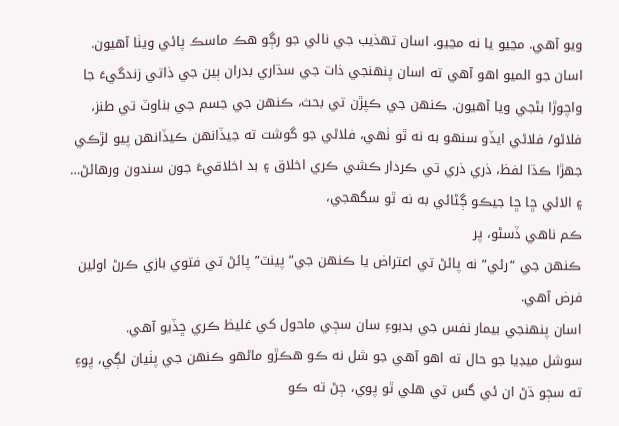ويو آهي. مڃيو يا نه مڃيو، اسان تهذيب جي نالي جو رڳو هڪ ماسڪ پائي ويٺا آهيون.
اسان جو الميو اهو آهي ته اسان پنهنجي ذات جي سڌاري بدران ٻين جي ذاتي زندگيءَ جا واچوڙا بڻجي ويا آهيون. ڪنهن جي ڪپڙن تي بحث، ڪنهن جي جسم جي بناوٽ تي طنز، فلاڻو/ فلاڻي ايڏو سنھو به نه ٿو ٺھي، فلاڻي جو گوشت ته جيڏانهن ڪيڏانهن پيو لڙڪي جھڙا ڪڌا لفظ، ذري ذري تي ڪردار ڪشي ڪري اخلاق ۽ بد اخلاقيءَ جون سندون ورھائڻ… ۽ الائي ڇا ڇا جيڪو ڳڻائي به نه ٿو سگهجي،
ڪم ناھي ڏسڻو، پر
ڪنهن جي “رئي” نه پائڻ تي اعتراض يا ڪنھن جي”پينٽ” پائڻ تي فتوي بازي ڪرڻ اولين فرض آهي.
اسان پنهنجي بيمار نفس جي بدبوءِ سان سڄي ماحول کي غليظ ڪري ڇڏيو آهي.
سوشل ميڊيا جو حال ته اهو آهي جو شل نه ڪو هڪڙو ماڻهو ڪنهن جي پٺيان لڳي، پوءِ ته سڄو ڌڻ ان ئي گس تي هلي ٿو پوي، ڄڻ ته ڪو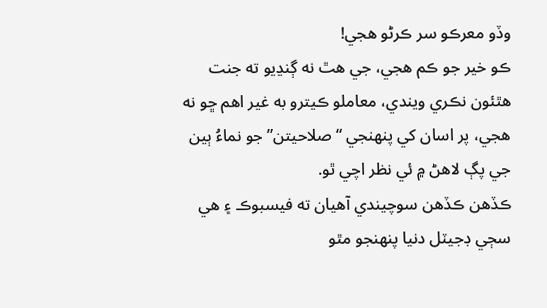وڏو معرڪو سر ڪرڻو هجي!
ڪو خير جو ڪم ھجي، جي ھٿ نه ڳنڍيو ته جنت ھٿئون نڪري ويندي، معاملو ڪيترو به غير اهم ڇو نه هجي، پر اسان کي پنهنجي “صلاحيتن” جو نماءُ ٻين جي پڳ لاهڻ ۾ ئي نظر اچي ٿو.
ڪڏهن ڪڏهن سوچيندي آهيان ته فيسبوڪ ۽ هي سڄي ڊجيٽل دنيا پنهنجو مٿو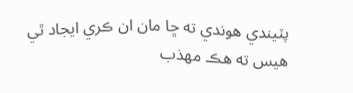پٽيندي هوندي ته ڇا مان ان ڪري ايجاد ٿي هيس ته هڪ مهذب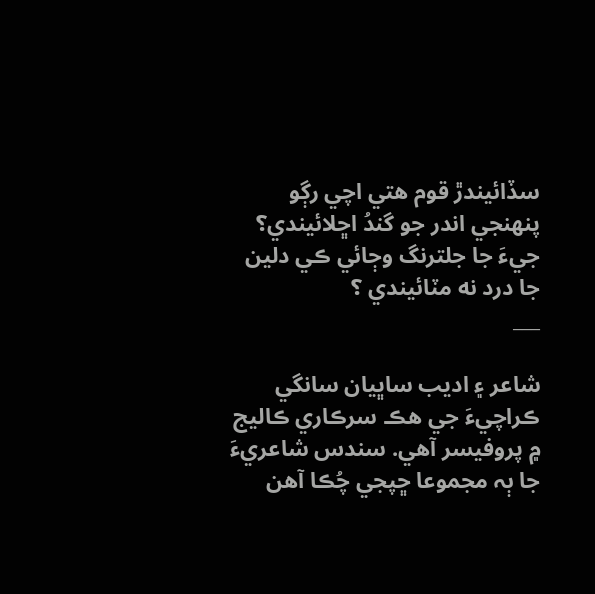سڏائيندڙ قوم هتي اچي رڳو پنهنجي اندر جو گندُ اڇلائيندي؟
جيءَ جا جلترنگ وڄائي ڪي دلين جا درد نه مٽائيندي ؟
___

شاعر ۽ اديب ساڀيان سانگي ڪراچيءَ جي ھڪ سرڪاري ڪاليج ۾ پروفيسر آھي. سندس شاعريءَ جا ٻہ مجموعا ڇپجي چُڪا آھن